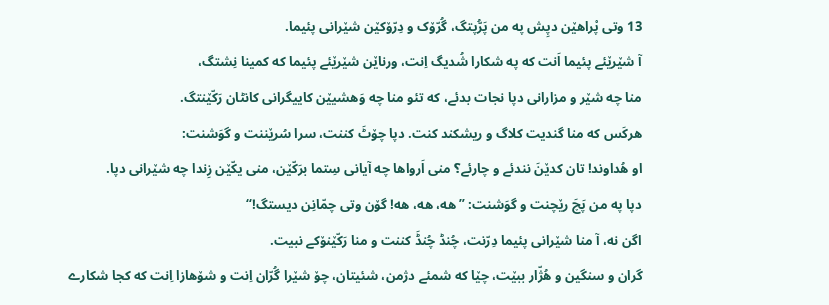13 وتی پْراهێن دپِش په من پَرُّپتگ، گُرّۆک و دِرّۆکێن شێرانی پئیما.
آ شێرێئے پئیما اَنت که په شکارا شُدیگ اِنت، ورناێن شێرێئے پئیما که کمینا نِشتگ،
منا چه شێر و مزارانی دپا نجات بدئے، که تئو منا چه وَهشیێن کاییگرانی کانٹان رَکّێنتگ.
هرکَس که منا گندیت کلاگ و ریشکند کنت. دپا چۆٹَ کننت، سرا سُرێننت و گوَشنت:
او هُداوند! تان کدێنَ نندئے و چارئے؟ منی اَرواها چه آیانی سِتما برَکّێن، منی یکّێن زِندا چه شێرانی دپا.
دپا په من پَچَ رێچنت و گوَشنت: ”هه، هه، هه! گۆن وتی چمّانِن دیستگ!“
اگن نه، آ منا شێرانی پئیما دِرّنت، چُنڈ چُنڈَ کننت و منا رَکّێنۆکے نبیت.
گران و سنگین و هُژّار ببێت، چێا که شمئے دژمن، شئیتان، چۆ شێرا گُرّان اِنت و شۆهازا اِنت که کجا شکارے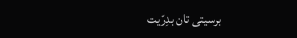برسیتی تان بدِرّیت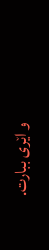و اێری ببارت.